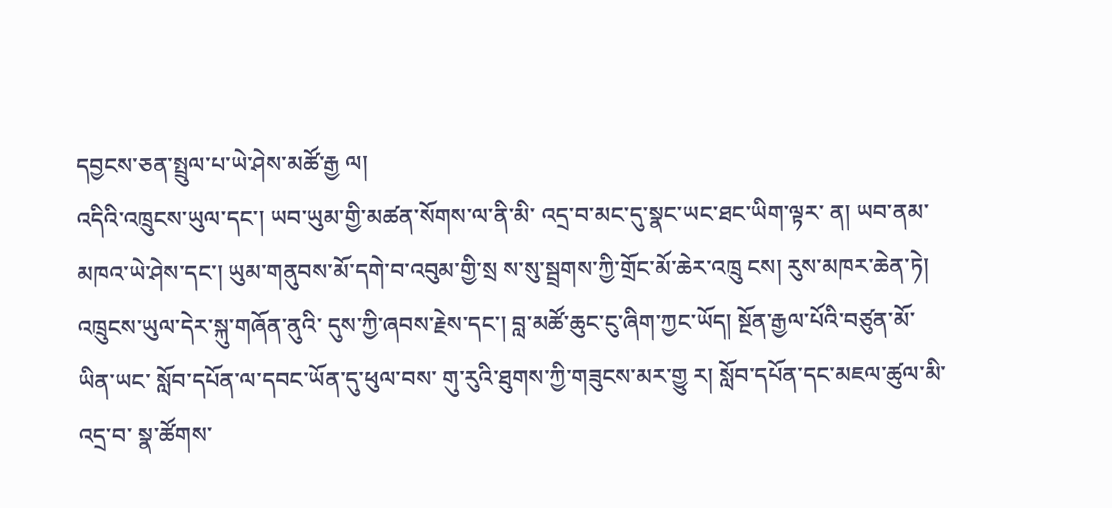དབྱངས་ཅན་སྤྲུལ་པ་ཡེ་ཤེས་མཚོ་རྒྱ ལ།
འདིའི་འཁྲུངས་ཡུལ་དང་། ཡབ་ཡུམ་གྱི་མཚན་སོགས་ལ་ནི་མི་ འདྲ་བ་མང་དུ་སྣང་ཡང་ཐང་ཡིག་ལྟར་ ན། ཡབ་ནམ་མཁའ་ཡེ་ཤེས་དང་། ཡུམ་གནུབས་མོ་དགེ་བ་འབུམ་གྱི་སྲ ས་སུ་སྦྲགས་ཀྱི་གྲོང་མོ་ཆེར་འཁྲུ ངས། རུས་མཁར་ཆེན་ཏེ། འཁྲུངས་ཡུལ་དེར་སྐུ་གཞོན་ནུའི་ དུས་ཀྱི་ཞབས་རྗེས་དང་། བླ་མཚོ་ཆུང་ངུ་ཞིག་ཀྱང་ཡོད། སྔོན་རྒྱལ་པོའི་བཙུན་མོ་ཡིན་ཡང་ སློབ་དཔོན་ལ་དབང་ཡོན་དུ་ཕུལ་བས་ གུ་རུའི་ཐུགས་ཀྱི་གཟུངས་མར་གྱུ ར། སློབ་དཔོན་དང་མཇལ་ཚུལ་མི་འདྲ་བ་ སྣ་ཚོགས་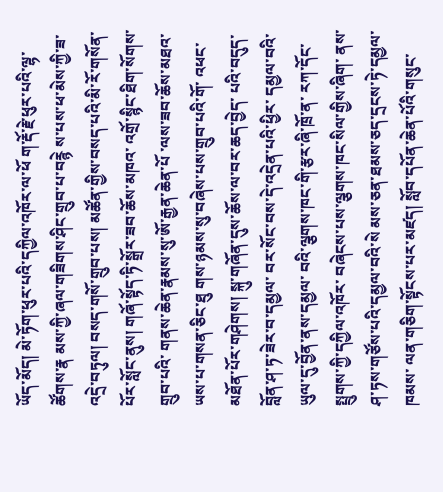ཡོད་མོད། མེ་ཏོག་ཕུར་པའི་དཀྱིལ་འཁོར་ལ་ཕོ ག་རྡོ་རྗེ་ཕུར་པའི་ལྷ་ཚོགས་རྣ མས་ཀྱི་ཞལ་གཟིགས་ཤིང་གྲུབ་པ་བརྙེ ས་པས་ཕ་མེས་ཀྱི་ཟ་འདྲེ་བཏུལ། བསད་གསོ་གྲུབ་པས། མཚོན་གྱིས་བསད་པའི་མི་རོ་གསོན་ པོར་སློང་ནུས། གཞོ་སྟོད་ཏི་སྒྲོར་ཟབ་ཆོས་མཁའ་ འགྲོ་སྙིང་ཐིག་སོགས་གྲུབ་པའི་ གནས་ཆེན་རྣམས་སུ་ཨོ་རྒྱན་ཆེན་པོ ་ལས་ཟབ་ཆོས་མཐའ་ཡས་པ་གསན་ཅིང་ཐུ གས་ཉམས་སུ་བཞེས་པས་གྲུབ་པའི་གོ་ འཕང་མཐོན་པོར་གཤེགས། སྐུ་གཞོན་དུས་ཆོས་ལ་བར་ཆད་བྱེད་ པའི་བདུད་བློན་ཤ་ཏ་ཟེར་བ་དམྱལ་ བར་སོང་བས་དེ་འདྲེན་པའི་ཕྱིར་ དམྱལ་བའི་ཡུལ་དུ་བྱོན་ནས་དམྱལ་ བའི་ལྕགས་ཁང་གི་རྩར་ཞི་ཁྲོ་ན་ རཀ་དོང་སྤྲུགས་ཀྱི་དཀྱིལ་འཁོར་ བཞེངས་པས་ལྕགས་ཁང་སིལ་གྱིས་ཞིག་ ནས་ཤ་ཏས་གཙོས་པའི་དམྱལ་བའི་སེ མས་ཅན་ཐམས་ཅད་དྲངས་ཏེ་དམྱལ་ཁམས་ ལན་གཅིག་སྟོངས་པར་མཛད། སློབ་དཔོན་ཆེན་པོའི་གསུང་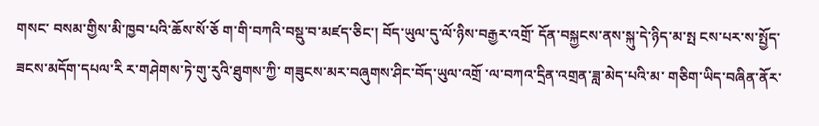གསང་ བསམ་གྱིས་མི་ཁྱབ་པའི་ཆོས་སོ་ཅོ ག་གི་བཀའི་བསྡུ་བ་མཛད་ཅིང་། བོད་ཡུལ་དུ་ལོ་ཉིས་བརྒྱར་འགྲོ་ དོན་བསྐྱངས་ནས་སྐུ་དེ་ཉིད་མ་སྤ ངས་པར་ས་སྤྱོད་ཟངས་མདོག་དཔལ་རི ར་གཤེགས་ཏེ་གུ་རུའི་ཐུགས་ཀྱི་ གཟུངས་མར་བཞུགས་ཤིང་བོད་ཡུལ་འགྲོ ་ལ་བཀའ་དྲིན་འགྲན་ཟླ་མེད་པའི་མ་ གཅིག་ཡིད་བཞིན་ནོར་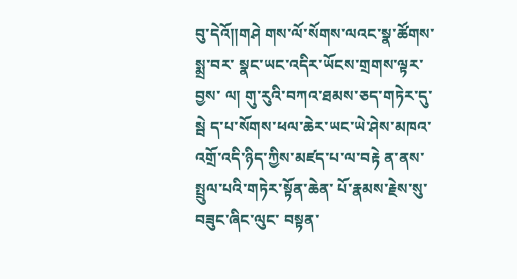བུ་དེའོ།།གཤེ གས་ལོ་སོགས་ལའང་སྣ་ཚོགས་སྨྲ་བར་ སྣང་ཡང་འདིར་ཡོངས་གྲགས་ལྟར་བྱས་ ལ། གུ་རུའི་བཀའ་ཐམས་ཅད་གཏེར་དུ་སྦེ ད་པ་སོགས་ཕལ་ཆེར་ཡང་ཡེ་ཤེས་མཁའ་ འགྲོ་འདི་ཉིད་ཀྱིས་མཛད་པ་ལ་བརྟེ ན་ནས་སྤྲུལ་པའི་གཏེར་སྟོན་ཆེན་ པོ་རྣམས་རྗེས་སུ་བཟུང་ཞིང་ལུང་ བསྟན་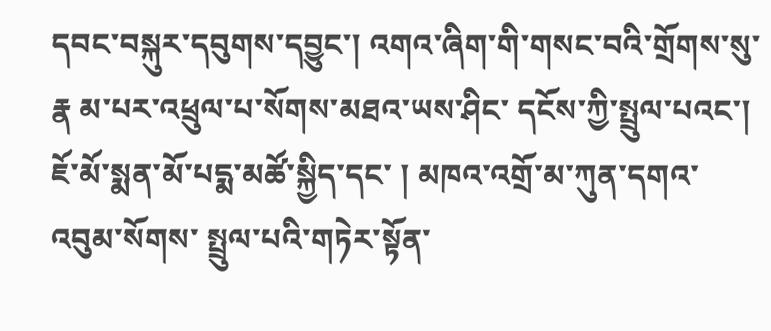དབང་བསྐུར་དབུགས་དབྱུང་། འགའ་ཞིག་གི་གསང་བའི་གྲོགས་སུ་རྣ མ་པར་འཕྲུལ་པ་སོགས་མཐའ་ཡས་ཤིང་ དངོས་ཀྱི་སྤྲུལ་པའང་། ཇོ་མོ་སྨན་མོ་པདྨ་མཚོ་སྐྱིད་དང་ ། མཁའ་འགྲོ་མ་ཀུན་དགའ་འབུམ་སོགས་ སྤྲུལ་པའི་གཏེར་སྟོན་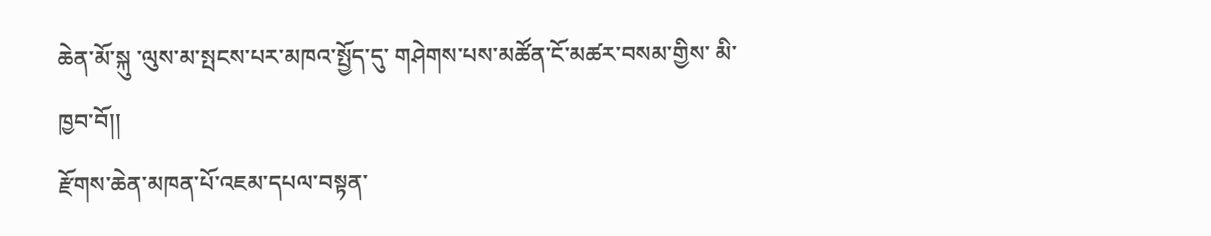ཆེན་མོ་སྐུ ་ལུས་མ་སྤངས་པར་མཁའ་སྤྱོད་དུ་ གཤེགས་པས་མཚོན་ངོ་མཚར་བསམ་གྱིས་ མི་ཁྱབ་བོ།།
རྫོགས་ཆེན་མཁན་པོ་འཇམ་དཔལ་བསྟན་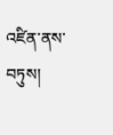འཛིན་ནས་བཏུས།